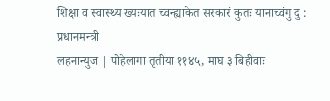शिक्षा व स्वास्थ्य ख्यःयात च्वन्ह्याकेत सरकारं कुतः यानाच्वंगु दु : प्रधानमन्त्री
लहनान्युज | पोहेलागा तृतीया ११४५, माघ ३ बिहीवाः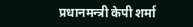प्रधानमन्त्री केपी शर्मा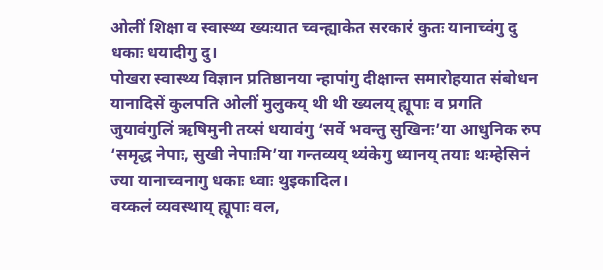ओलीं शिक्षा व स्वास्थ्य ख्यःयात च्वन्ह्याकेत सरकारं कुतः यानाच्वंगु दु धकाः धयादीगु दु।
पोखरा स्वास्थ्य विज्ञान प्रतिष्ठानया न्हापांगु दीक्षान्त समारोहयात संबोधन यानादिसें कुलपति ओलीं मुलुकय् थी थी ख्यलय् ह्यूपाः व प्रगति जुयावंगुलिं ऋषिमुनी तय्सं धयावंगु ‘सर्वे भवन्तु सुखिनः’या आधुनिक रुप ‘समृद्ध नेपाः, सुखी नेपाःमि’या गन्तव्यय् थ्यंकेगु ध्यानय् तयाः थःम्हेसिनं ज्या यानाच्वनागु धकाः ध्वाः थुइकादिल।
वय्कलं व्यवस्थाय् ह्यूपाः वल,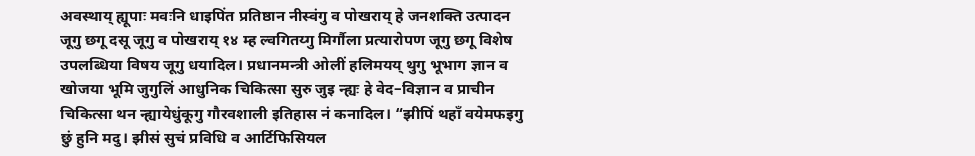अवस्थाय् ह्यूपाः मवःनि धाइपिंत प्रतिष्ठान नीस्वंगु व पोखराय् हे जनशक्ति उत्पादन जूगु छगू दसू जूगु व पोखराय् १४ म्ह ल्वगितय्गु मिर्गौला प्रत्यारोपण जूगु छगू विशेष उपलब्धिया विषय जूगु धयादिल। प्रधानमन्त्री ओलीं हलिमयय् थुगु भूभाग ज्ञान व खोजया भूमि जुगुलिं आधुनिक चिकित्सा सुरु जुइ न्ह्यः हे वेद–विज्ञान व प्राचीन चिकित्सा थन न्ह्यायेधुंकूगु गौरवशाली इतिहास नं कनादिल। “झीपिं थहाँ वयेमफइगु छुं हुनि मदु। झीसं सुचं प्रविधि व आर्टिफिसियल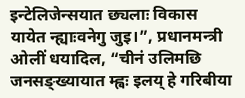इन्टेलिजेन्सयात छ्यलाः विकास यायेत न्ह्याःवनेगु जुइ।”, प्रधानमन्त्री ओलीं धयादिल, “चीनं उलिमछि जनसङ्ख्यायात म्ह्वः इलय् हे गरिबीया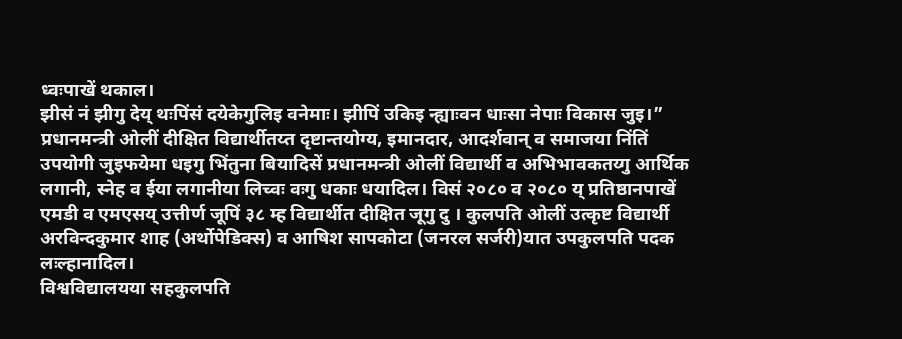ध्वःपाखें थकाल।
झीसं नं झीगु देय् थःपिंसं दयेकेगुलिइ वनेमाः। झीपिं उकिइ न्ह्याःवन धाःसा नेपाः विकास जुइ।” प्रधानमन्त्री ओलीं दीक्षित विद्यार्थीतय्त दृष्टान्तयोग्य, इमानदार, आदर्शवान् व समाजया निंतिं उपयोगी जुइफयेमा धइगु भिंतुना बियादिसें प्रधानमन्त्री ओलीं विद्यार्थी व अभिभावकतय्गु आर्थिक लगानी, स्नेह व ईया लगानीया लिच्वः वःगु धकाः धयादिल। विसं २०८० व २०८० य् प्रतिष्ठानपाखें एमडी व एमएसय् उत्तीर्ण जूपिं ३८ म्ह विद्यार्थीत दीक्षित जूगु दु । कुलपति ओलीं उत्कृष्ट विद्यार्थी अरविन्दकुमार शाह (अर्थोपेडिक्स) व आषिश सापकोटा (जनरल सर्जरी)यात उपकुलपति पदक लःल्हानादिल।
विश्वविद्यालयया सहकुलपति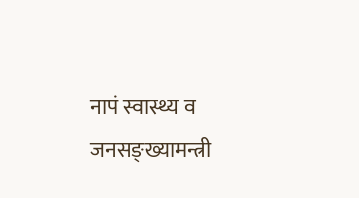नापं स्वास्थ्य व जनसङ्ख्यामन्त्री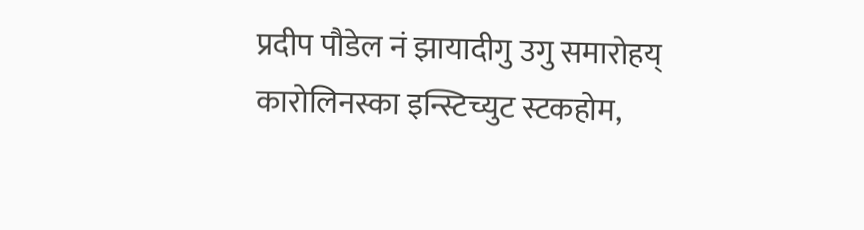प्रदीप पौडेल नं झायादीगु उगु समारोहय् कारोलिनस्का इन्स्टिच्युट स्टकहोम,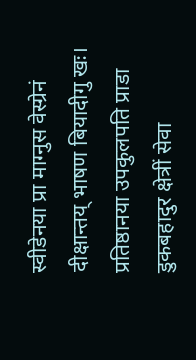स्वीडेनया प्रा माग्नुस वेस्ग्रेनं दीक्षान्तय् भाषण बियादीगु खः। प्रतिष्ठानया उपकुलपति प्राडा डुकबहादुर क्षेत्रीं सेवा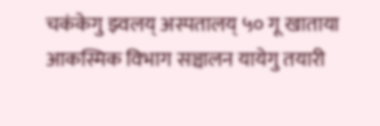चकंकेगु झ्वलय् अस्पतालय् ५० गू खाताया आकस्मिक विभाग सञ्चालन यायेगु तयारी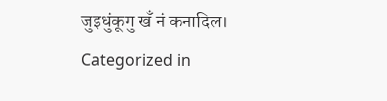जुइधुंकूगु खँ नं कनादिल।
Categorized in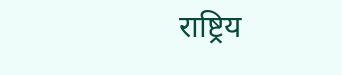राष्ट्रिय